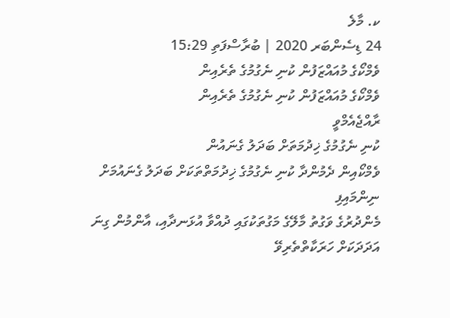ކ. މާލެ
24 ޑިސެންބަރ 2020 | ބުރާސްފަތި 15:29
ވެމްކޯގެ މުއައްޒަފުން ކުނި ނެގުމުގެ ތެރެއިން
ވެމްކޯގެ މުއައްޒަފުން ކުނި ނެގުމުގެ ތެރެއިން
ރާއްޖެއެމްވީ
ކުނި ނެގުމުގެ ޚިދުމަތަށް ބަދަލު ގެނައުން
ވެމްކޯއިން ދެމުންދާ ކުނި ނެގުމުގެ ޚިދުމަތްތަކަށް ބަދަލު ގެނައުމަށް ނިންމައިފި
މެންދުރުގެ ވަގުތު މާލޭގެ މަގުތަކުގައި ދުއްވާ އުޅަނދާއި، އާންމުން ގިނަ އަދަދަކަށް ހަރަކާތްތެރިވޭ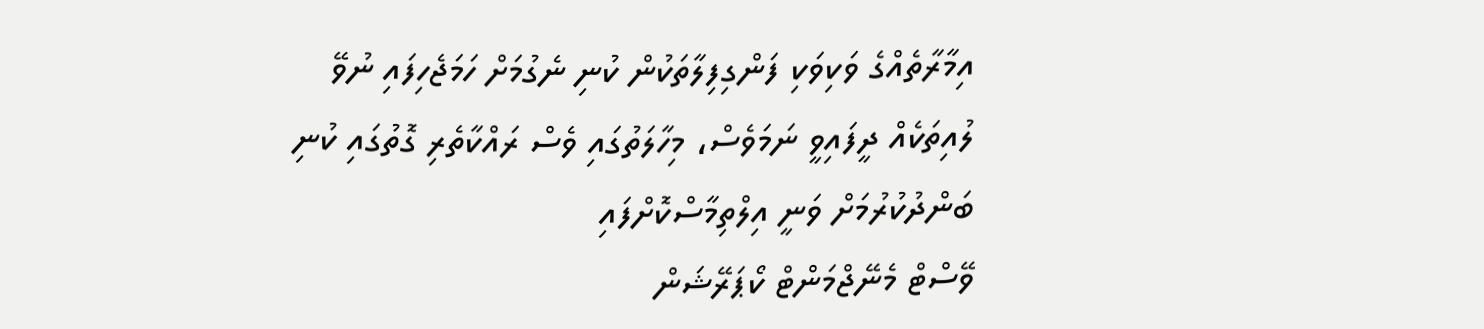އިމާރާތެއްގެ ވަކިވަކި ފަންގިފިލާތަކުން ކުނި ނެގުމަށް ހަމަޖެހިފައި ނުވޭ
ލުއިތަކެއް ދީފައިވީ ނަމަވެސް، މިހާލަތުގައި ވެސް ރައްކާތެރި ގޮތުގައި ކުނި ބަންދުކުރުމަށް ވަނީ އިލްތިމާސްކޮށްފައި
ވޭސްޓް މެނޭޖްމަންޓް ކޯޕަރޭޝަން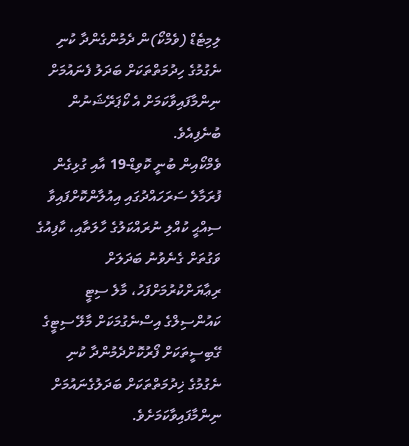ލިމިޓެޑް (ވެމްކޯ)ން ދެމުންގެންދާ ކުނި ނެގުމުގެ ހިދުމަތްތަކަށް ބަދަލު ފެނައުމަށް ނިންމާފައިވާކަމަށް އެ ކޯޕަރޭޝަނުން ބުނެފިއެވެ.
ވެމްކޯއިން ބުނީ ކޮވިޑް-19 އާއި ގުޅިގެން ފުރަމާލެ ސަރަހައްދުގައި އިއުލާންކޮށްފައިވާ ސިއްޙީ ކުއްލި ނުރައްކަލުގެ ހާލަތާއި، ކާފިއުގެ ވަގުތަށް ގެނެވުނު ބަދަލަށް ރިޢާޔަށްކުރުމަށްފަހު، މާލެ ސިޓީ ކައުންސިލްގެ އިސްނެގުމަކަށް މާލޭ ސިޓީގެ ގޭބިސީތަކަށް ފޯރުކޮށްދެމުންދާ ކުނި ނެގުމުގެ ޚިދުމަތްތަކަށް ބަދަލުގެނައުމަށް ނިންމާފައިވާކަމަށެވެ.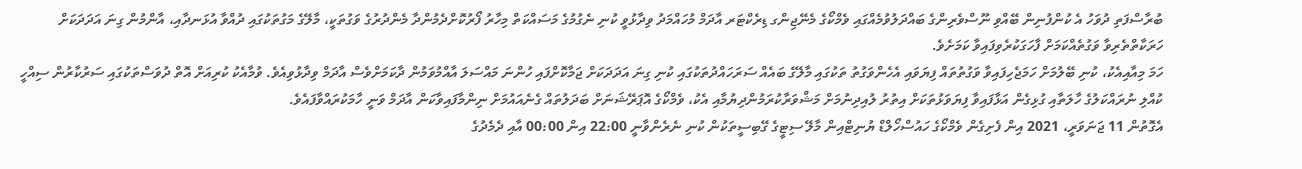ބުރާސްފަތި ދުވަހު އެ ކުންފުނިން ބޭއްވި ނޫސްވެރިންގެ ބައްދަލުވުމެއްގައި ވެމްކޯގެ މެނޭޖިންގ ޑިރެކްޓަރ އާދަމް މުހައްމަދު ވިދާޅުވީ ކުނި ނެގުމުގެ މަސައްކަތް މިހާރު ފޯރުކޮށްދެމުންދާ މެންދުރުގެ ވަގުތަކީ، މާލޭގެ މަގުތަކުގައި ދުއްވާ އުޅަނދާއި، އާންމުން ގިނަ އަދަދަކަށް ހަރަކާތްތެރިވާ ވަގުތެއްކަމަށް ފާހަގަކުރެވިފައިވާ ކަމަށެވެ.
ހަމަ މިއާއިއެކު، ކުނި ބޭލުމަށް ހަމަޖެހިފައިވާ ވަގުތުތައް ފިޔަވައި އެހެންވަގުތު ތަކުގައި މާލޭގެ ބައެއް ސަރަހައްދުތަކުގައި ކުނި ގިނަ އަދަދަކަށް ޖަމާކޮށްފައި ހުންނަ މައްސަލަ އާއްމުވަމުން ދާކަމަށްވެސް އާދަމް ވިދާޅުވިއެވެ. ވުމާއެކު ކުރިއަށް އޮތް ދުވަސްތަކުގައި ސަރުކާރުން ސިއްހީ ކުއްލި ނުރައްކަލުގެ ހާލަތާއި ގުޅިގެން އަޅާފައިވާ ފިޔަވަޅުތަކަށް އިތުރު ލުއިދިނުމަށް މަޝްވަރާކުރަމުންދިޔުމާއި އެކު، ވެމްކޯގެ އޮޕަރޭޝަނަށް ބަދަލުތައް ގެނެއައުމަށް ނިންމާފައިވާކަން އާދަމް ވަނީ ހާމަކުރައްވާފައެވެ.
އެގޮތުން 11 ޖަނަވަރީ، 2021 އިން ފެށިގެން ވެމްކޯގެ ހައުސްހޯލްޑް ޔުނިޓްއިން މާލޭ ސިޓީގެ ގޭބިސީތަކުން ކުނި ނެރެންވާނީ 22:00 އިން 00:00 އާއި ދެމެދުގެ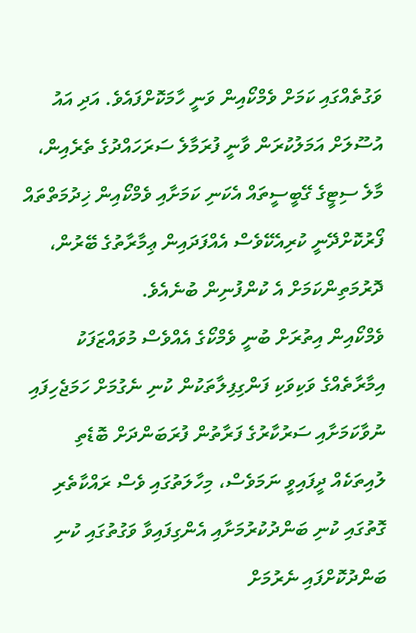ވަގުތެއްގައި ކަމަށް ވެމްކޯއިން ވަނީ ހާމަކޮށްފައެވެ. އަދި އައު އުސޫލަށް އަމަލުކުރަން ވާނީ ފުރަމާލެ ސަރަހައްދުގެ ތެރެއިން، މާލެ ސިޓީގެ ގޭބީސީތައް އެކަނި ކަމަށާއި ވެމްކޯއިން ޚިދުމަތްތައް ފޯރުކޮށްދޭނީ ކުރިއެކޭވެސް އެއްފަދައިން ޢިމާރާތުގެ ބޭރުން، ދޮރުމަތިންކަމަށް އެ ކުންފުނިން ބުނެއެވެ.
ވެމްކޯއިން އިތުރަށް ބުނީ ވެމްކޯގެ އެއްވެސް މުވައްޒަފަކު އިމާރާތެއްގެ ވަކިވަކި ފަންގިފިލާތަކުން ކުނި ނެގުމަށް ހަމަޖެހިފައި ނުވާކަމަށާއި ސަރުކާރުގެ ފަރާތުން ފުރަބަންދަށް ބޮޑެތި ލުއިތަކެއް ދީފައިވީ ނަމަވެސް، މިހާލަތުގައި ވެސް ރައްކާތެރި ގޮތުގައި ކުނި ބަންދުކުރުމަށާއި އެންގިފައިވާ ވަގުތުގައި ކުނި ބަންދުކޮށްފައި ނެރުމަށް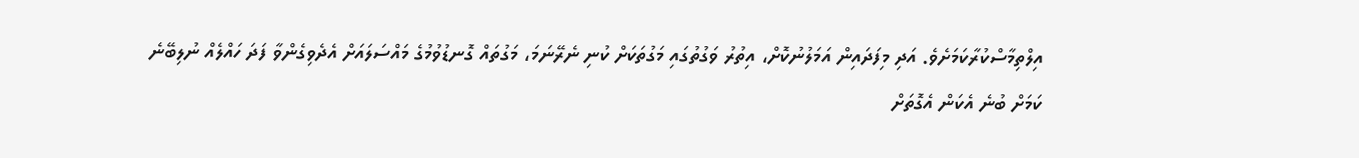އިލްތިމާސްކުރާކަމަށެވެ. އަދި މިފަދައިން އަމަލުނުކޮށް، އިތުރު ވަގުތުގައި މަގުތަކަށް ކުނި ނެރޭނަމަ، މަގުތައް ގޮނޑުވުމުގެ މައްސަލައަށް އެދެވިގެންވާ ފަދަ ހައްލެއް ނުލިބޭނެ ކަމަށް ބުނެ އެކަން އެގޮތަށް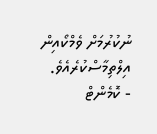ނުކުރުމަށް ވެމްކޯއިން އިލްތިމާސްކުރެއެވެ.
- ކޮމެންޓް